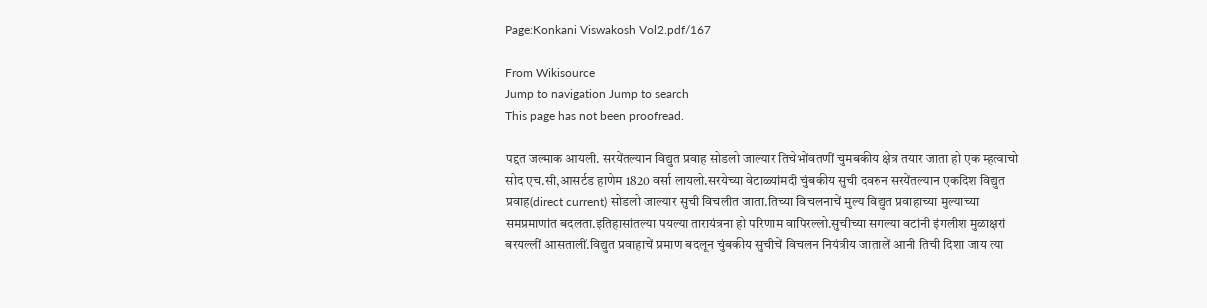Page:Konkani Viswakosh Vol2.pdf/167

From Wikisource
Jump to navigation Jump to search
This page has not been proofread.

पद्दत जल्माक आयली. सरयेंतल्यान विद्युत प्रवाह सोडलो जाल्यार तिचेभोंवतणीं चुमबकीय क्षेत्र तयार जाता हो एक म्हत्वाचो सोद एच.सी,आसर्टड हाणेम 1820 वर्सा लायलो.सरयेच्या वेटाळ्यांमदी चुंबकीय सुची दवरुन सरयेंतल्यान एकदिश विद्युत प्रवाह(direct current) सोडलो जाल्यार सुची विचलीत जाता.तिच्या विचलनाचें मुल्य विद्युत प्रवाहाच्या मुल्याच्या समप्रमाणांत बदलता.इतिहासांतल्या पयल्या तारायंत्रना हो परिणाम वापिरल्लो.सुचीच्या सगल्या वटांनी इंगलीश मुळाक्षरां बरयल्लीं आसतालीं.विद्युत प्रवाहाचें प्रमाण बदलून चुंबकीय सुचीचें विचलन नियंत्रीय जातालें आनी तिची दिशा जाय त्या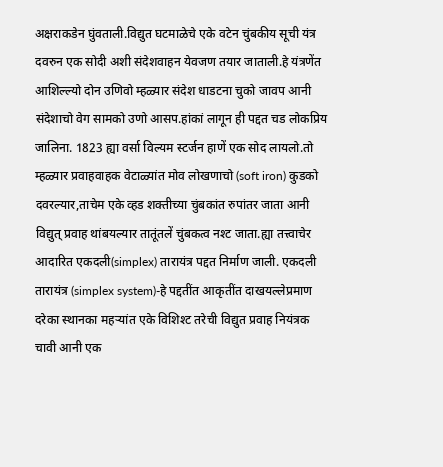अक्षराकडेन घुंवताली.विद्युत घटमाळेचे एके वटेन चुंबकीय सूची यंत्र दवरुन एक सोदी अशी संदेशवाहन येवजण तयार जाताली.हे यंत्रणेंत आशिल्ल्यो दोन उणिवो म्हळ्यार संदेश धाडटना चुको जावप आनी संदेशाचो वेग सामको उणो आसप.हांकां लागून ही पद्दत चड लोकप्रिय जालिना. 1823 ह्या वर्सा विल्यम स्टर्जन हाणें एक सोद लायलो.तो म्हळ्यार प्रवाहवाहक वेटाळ्यांत मोव लोखणाचो (soft iron) कुडको दवरल्यार,ताचेम एके व्हड शक्तीच्या चुंबकांत रुपांतर जाता आनी विद्युत् प्रवाह थांबयल्यार तातूंतलें चुंबकत्व नश्ट जाता.ह्या तत्त्वाचेर आदारित एकदली(simplex) तारायंत्र पद्दत निर्माण जाली. एकदली तारायंत्र (simplex system)-हे पद्दतींत आकृतींत दाखयल्लेप्रमाण दरेका स्थानका महऱ्यांत एके विशिश्ट तरेची विद्युत प्रवाह नियंत्रक चावी आनी एक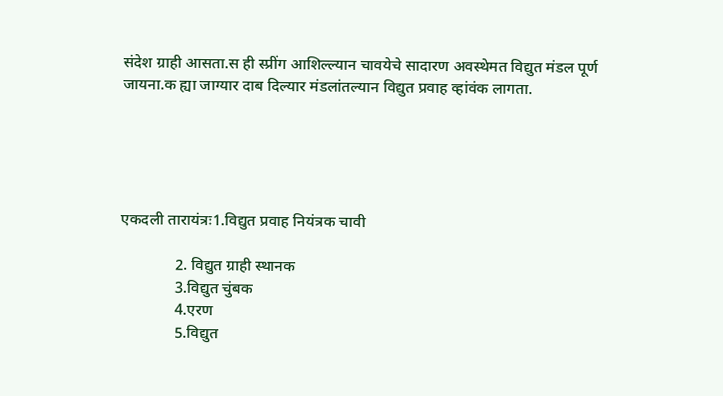संदेश ग्राही आसता.स ही स्प्रींग आशिल्ल्यान चावयेचे सादारण अवस्थेमत विद्युत मंडल पूर्ण जायना.क ह्या जाग्यार दाब दिल्यार मंडलांतल्यान विद्युत प्रवाह व्हांवंक लागता.





एकदली तारायंत्रः1.विद्युत प्रवाह नियंत्रक चावी

              2. विद्युत ग्राही स्थानक
              3.विद्युत चुंबक
              4.एरण
              5.विद्युत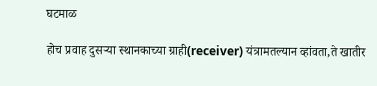घटमाळ

होच प्रवाह दुसऱ्या स्थानकाच्या ग्राही(receiver) यंत्रामतल्यान व्हांवता,ते खातीर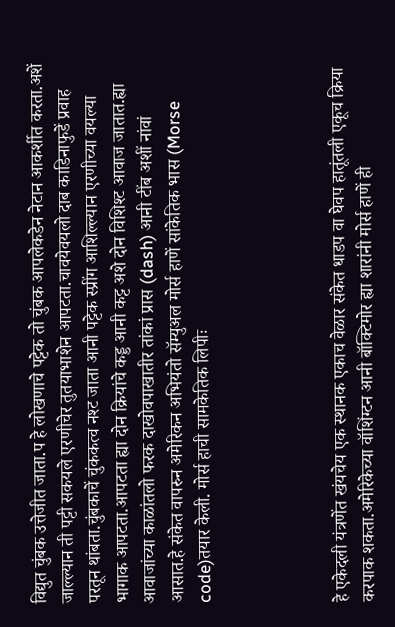विद्युत चुंबक उत्तेजीत जाता.प हे लोखणाचे पट्टेक तो चुंबक आपलेकडेन नेटान आकर्शीत करता.अशें जाल्ल्यान ती पट्टी सकयले एरणीचेर तुतयाभाशेन आपटता.चावयेवयलो दाब काडिनाफुडें प्रवाह परतून थांबता.चुंबकाचें चुंककत्व नश्ट जाता आनी पट्टेक स्प्रींग आशिल्ल्यान एरणीच्या वयल्या भागाक आपटता.आपटता ह्या दोन क्रियांचे कड्ड आनी कट्ट अशे दोन विशिश्ट आवाज जातात.ह्या आवाजांच्या काळांतलो फरक दाखोवपाखातीर तांकां प्रास (dash) आनी टींब अशीं नांवां आसात.हे संकेत वापरुन अमेरिकन अभियंतो सॅम्युअल मोर्स हाणें सांकेतिक भास (Morse code)तयार केली. मोर्स हाची सामकेतिक लिपीः




हे एकेदली यंत्रणेंत खंयचेय एक स्थानक एकाच वेळार संकेत धाडप वा घेवप हातूंतली एकूच क्रिया करपाक शकता.अमेरिकेच्या वॉशिंग्टन आनी बॉक्टिमोर ह्या शारांनी मोर्स हाणें ही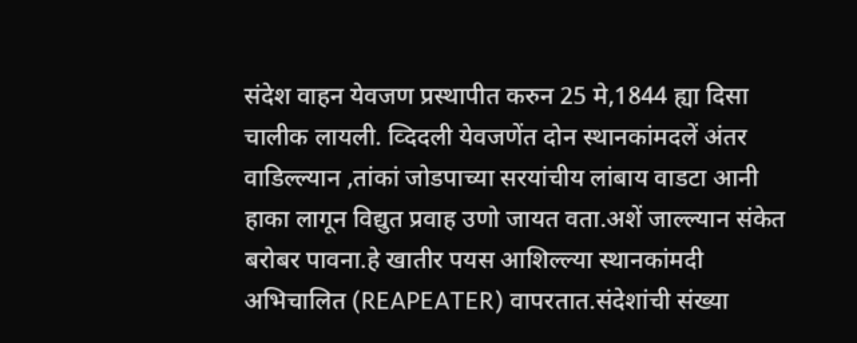संदेश वाहन येवजण प्रस्थापीत करुन 25 मे,1844 ह्या दिसा चालीक लायली. व्दिदली येवजणेंत दोन स्थानकांमदलें अंतर वाडिल्ल्यान ,तांकां जोडपाच्या सरयांचीय लांबाय वाडटा आनी हाका लागून विद्युत प्रवाह उणो जायत वता.अशें जाल्ल्यान संकेत बरोबर पावना.हे खातीर पयस आशिल्ल्या स्थानकांमदी अभिचालित (REAPEATER) वापरतात.संदेशांची संख्या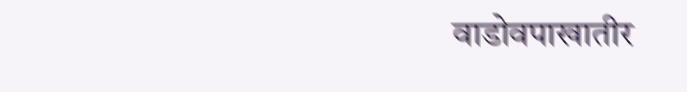वाडोवपाखातीर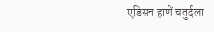एडिसन हाणें चतुर्दला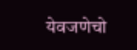येवजणेचो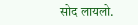सोद लायलो.